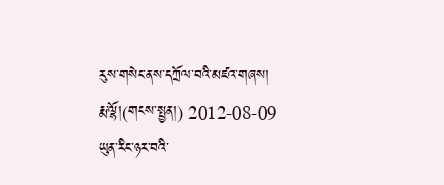རུས་གསེང་ནས་དཀྲོལ་བའི་མཛའ་གཞས།
རྨ་ལྷོ།(གངས་སྤྱན།) 2012-08-09
ཡུན་རིང་ཉར་བའི་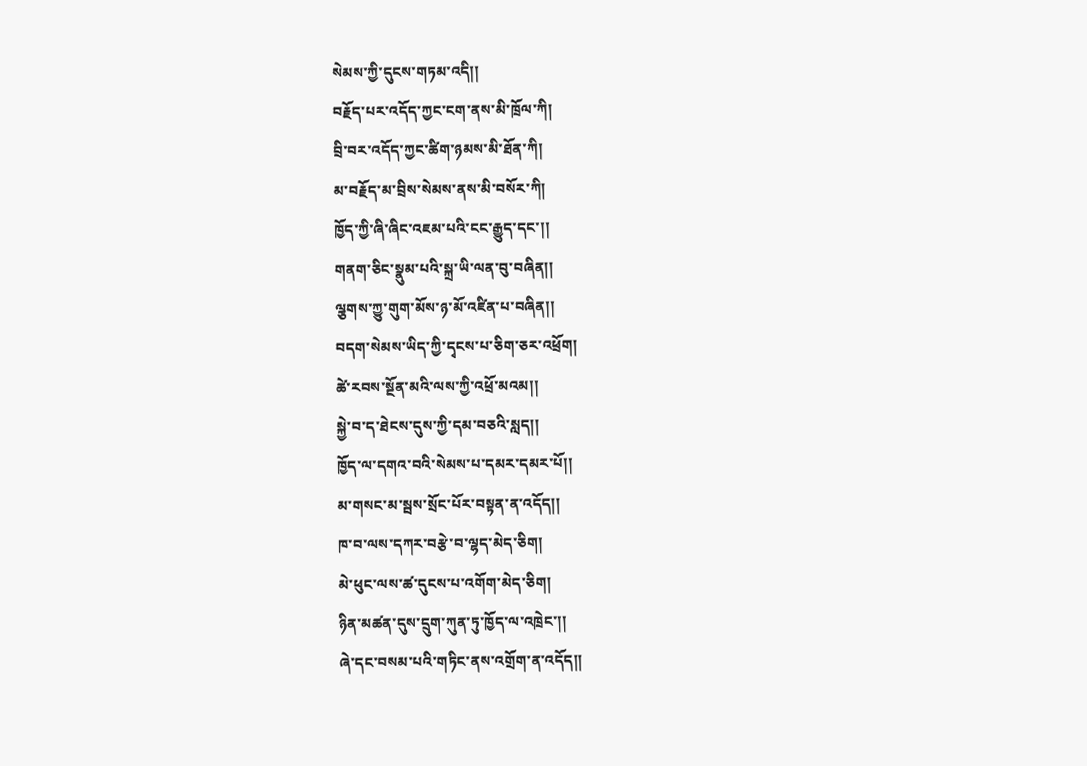སེམས་ཀྱི་དུངས་གཏམ་འདི།།
བརྗོད་པར་འདོད་ཀྱང་ངག་ནས་མི་ཁྲོལ་ཀི།
བྲི་བར་འདོད་ཀྱང་ཚིག་ཉམས་མི་ཐོན་ཀི།
མ་བརྗོད་མ་བྲིས་སེམས་ནས་མི་བསོར་ཀི།
ཁྱོད་ཀྱི་ཞི་ཞིང་འཇམ་པའི་ངང་རྒྱུད་དང་།།
གནག་ཅིང་སྣུམ་པའི་སྐྲ་ཡི་ལན་བུ་བཞིན།།
ལྕགས་ཀྱུ་གུག་མོས་ཉ་མོ་འཛིན་པ་བཞིན།།
བདག་སེམས་ཡིད་ཀྱི་དྭངས་པ་ཅིག་ཅར་འཕྲོག།
ཚེ་རབས་སྔོན་མའི་ལས་ཀྱི་འཕྲོ་མའམ།།
སྐྱེ་བ་ད་ཐེངས་དུས་ཀྱི་དམ་བཅའི་སླད།།
ཁྱོད་ལ་དགའ་བའི་སེམས་པ་དམར་དམར་པོ།།
མ་གསང་མ་སྦས་སྲོང་པོར་བསྟན་ན་འདོད།།
ཁ་བ་ལས་དཀར་བརྩེ་བ་ལྷད་མེད་ཅིག།
མེ་ཕུང་ལས་ཚ་དུངས་པ་འགོག་མེད་ཅིག།
ཉིན་མཚན་དུས་དྲུག་ཀུན་ཏུ་ཁྱོད་ལ་འཁྲེང་།།
ཞེ་དང་བསམ་པའི་གཏིང་ནས་འགྲོག་ན་འདོད།།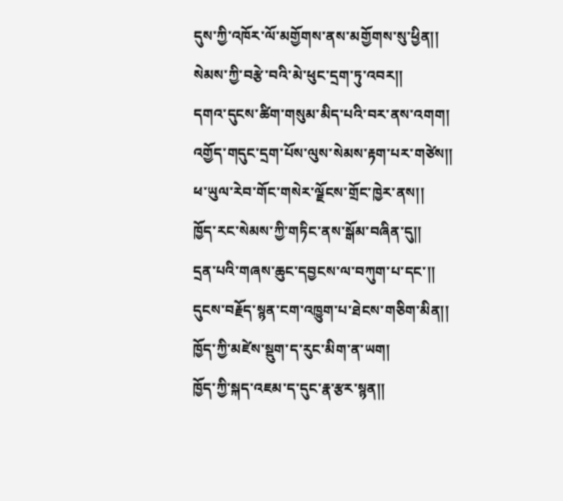དུས་ཀྱི་འཁོར་ལོ་མགྱོགས་ནས་མགྱོགས་སུ་ཕྱིན།།
སེམས་ཀྱི་བརྩེ་བའི་མེ་ཕུང་དྲག་ཏུ་འབར།།
དགའ་དུངས་ཚིག་གསུམ་མིད་པའི་བར་ནས་འགག།
འགྱོད་གདུང་དྲག་པོས་ལུས་སེམས་རྟག་པར་གཙེས།།
ཕ་ཡུལ་རེབ་གོང་གསེར་ལྗོངས་གྲོང་ཁྱེར་ནས།།
ཁྱོད་རང་སེམས་ཀྱི་གཏིང་ནས་སྒོམ་བཞིན་དུ།།
དྲན་པའི་གཞས་ཆུང་དབྱངས་ལ་བཀུག་པ་དང་།།
དུངས་བརྗོད་སྙན་ངག་འཁྱུག་པ་ཐེངས་གཅིག་མིན།།
ཁྱོད་ཀྱི་མཛེས་སྡུག་ད་རུང་མིག་ན་ཡག།
ཁྱོད་ཀྱི་སྐད་འཇམ་ད་དུང་རྣ་རྩར་སྙན།།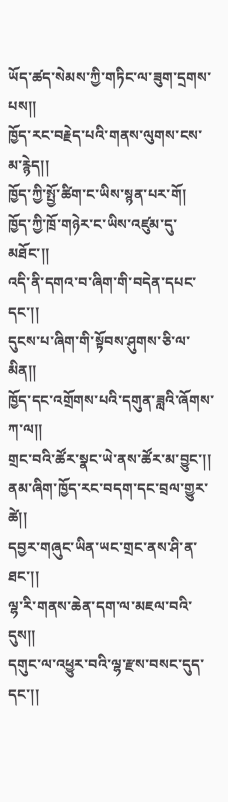ཡོད་ཚད་སེམས་ཀྱི་གཏིང་ལ་ཟུག་དྲགས་པས།།
ཁྱོད་རང་བརྗེད་པའི་གནས་ལུགས་ངས་མ་རྙེད།།
ཁྱོད་ཀྱི་སྤྱོ་ཚིག་ང་ཡིས་སྙན་པར་གོ།
ཁྱོད་ཀྱི་ཁྲོ་གཉེར་ང་ཡིས་འཛུམ་དུ་མཐོང་།།
འདི་ནི་དགའ་བ་ཞིག་གི་བདེན་དཔང་དང་།།
དུངས་པ་ཞིག་གི་སྟོབས་ཤུགས་ཅི་ལ་མིན།།
ཁྱོད་དང་འགྲོགས་པའི་དགུན་ཟླའི་ཞོགས་ཀ་ལ།།
གྲང་བའི་ཚོར་སྣང་ཡེ་ནས་ཚོར་མ་བྱུང་།།
ནམ་ཞིག་ཁྱོད་རང་བདག་དང་བྲལ་གྱུར་ཚེ།།
དབྱར་གཞུང་ཡིན་ཡང་གྲང་ནས་ཤི་ན་ཐང་།།
ལྷ་རི་གནས་ཆེན་དག་ལ་མཇལ་བའི་དུས།།
དགུང་ལ་འཕྱུར་བའི་ལྷ་རྫས་བསང་དུད་དང་།།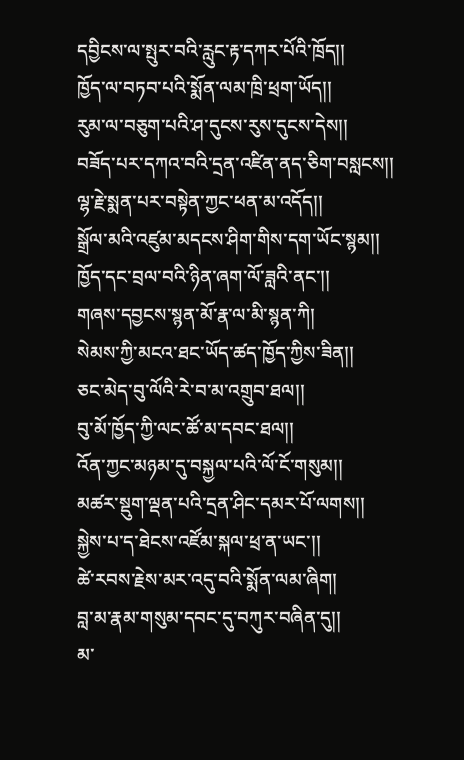དབྱིངས་ལ་སྤུར་བའི་རླུང་རྟ་དཀར་པོའི་ཁྲོད།།
ཁྱོད་ལ་བཏབ་པའི་སྨོན་ལམ་ཁྲི་ཕྲག་ཡོད།།
རུམ་ལ་བཅུག་པའི་ཤ་དུངས་རུས་དུངས་དེས།།
བཟོད་པར་དཀའ་བའི་དྲན་འཛིན་ནད་ཅིག་བསླངས།།
ལྷ་རྗེ་སྨན་པར་བསྟེན་ཀྱང་ཕན་མ་འདོད།།
སྒྲོལ་མའི་འཛུམ་མདངས་ཤིག་གིས་དག་ཡོང་སྙམ།།
ཁྱོད་དང་བྲལ་བའི་ཉིན་ཞག་ལོ་ཟླའི་ནང་།།
གཞས་དབྱངས་སྙན་མོ་རྣ་ལ་མི་སྙན་ཀི།
སེམས་ཀྱི་མངའ་ཐང་ཡོད་ཚད་ཁྱོད་ཀྱིས་ཟིན།།
ཅང་མེད་བུ་ལོའི་རེ་བ་མ་འགྲུབ་ཐལ།།
བུ་མོ་ཁྱོད་ཀྱི་ལང་ཚོ་མ་དབང་ཐལ།།
འོན་ཀྱང་མཉམ་དུ་བསྐྱལ་པའི་ལོ་ངོ་གསུམ།།
མཚར་སྡུག་ལྡན་པའི་དྲན་ཤིང་དམར་པོ་ལགས།།
སྐྱེས་པ་ད་ཐེངས་འཛོམ་སྐལ་ཕྲ་ན་ཡང་།།
ཚེ་རབས་རྗེས་མར་འདུ་བའི་སྨོན་ལམ་ཞིག།
བླ་མ་རྣམ་གསུམ་དབང་དུ་བཀུར་བཞིན་དུ།།
མ་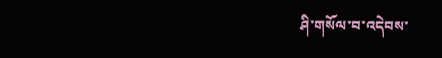ཤི་གསོལ་བ་འདེབས་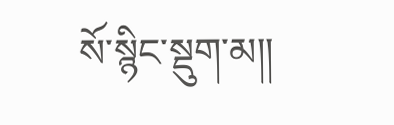སོ་སྙིང་སྡུག་མ།།